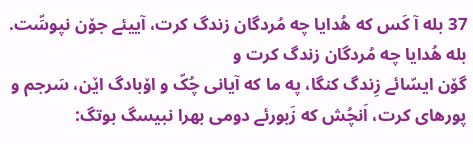37 بله آ کَس که هُدایا چه مُردگان زندگ کرت، آییئے جۆن نپوسِّت.
بله هُدایا چه مُردگان زندگ کرت و
گۆن ایسّائے زِندگ کنگا، په ما که آیانی چُکّ و اۆبادگ اێن، سَرجم و پورهای کرت، اَنچُش که زَبورئے دومی بهرا نبیسگ بوتگ: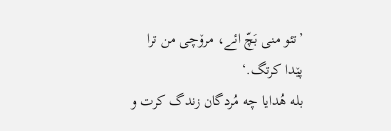’تئو منی بَچّ ائے، مرۆچی من ترا پێدا کرتگ.‘
بله هُدایا چه مُردگان زندگ کرت و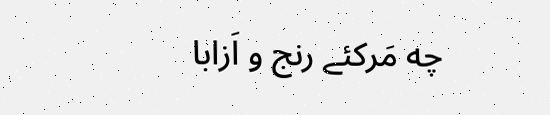چه مَرکئے رنج و اَزابا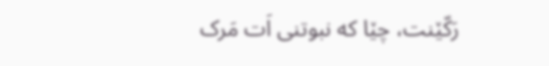رَکّێنت، چێا که نبوتنی اَت مَرک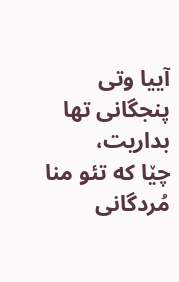آییا وتی پنجگانی تها بداریت،
چێا که تئو منا مُردگانی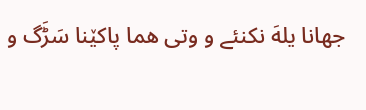جهانا یلهَ نکنئے و وتی هما پاکێنا سَڑَگ و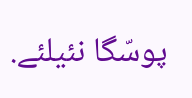پوسّگا نئیلئے.